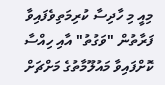މިއީ މި ހާދިސާ ކުރިމަތިވެފައިވާ ފަރާތުން "ވަގުތު" އާއި ހިއްސާ ކޮށްފައިވާ މައުލޫމާތުގެ މަށްޗަށް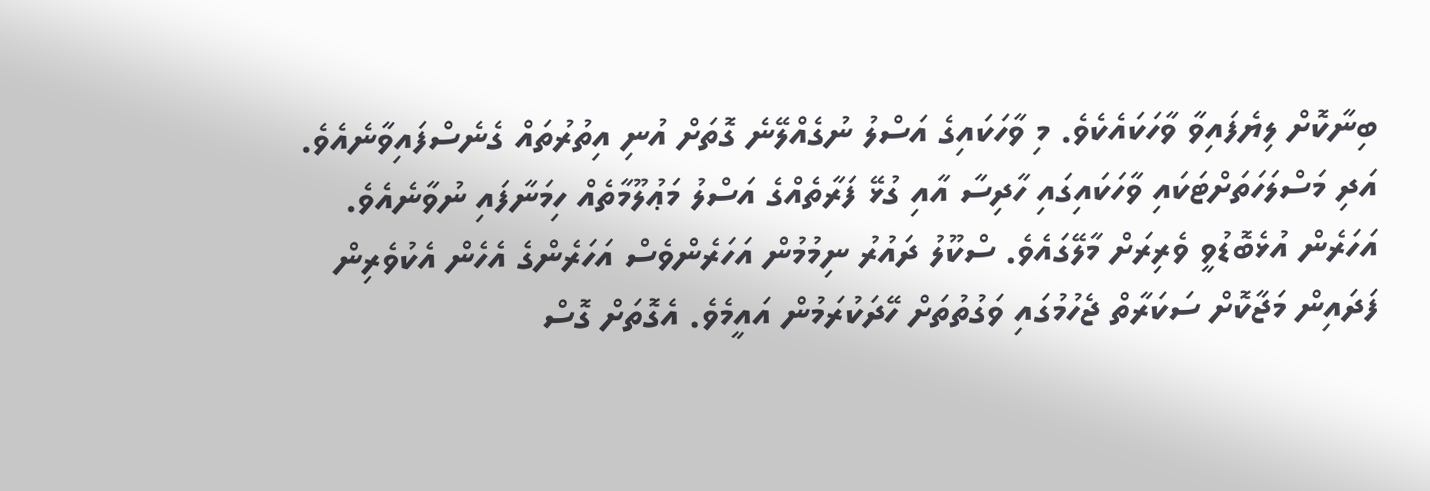ބިނާކޮށް ލިޔެފައިވާ ވާހަކައެކެވެ. މި ވާހަކައިގެ އަސްލު ނުގެއްލޭނެ ގޮތަށް އުނި އިތުރުތައް ގެނެސްފައިވާނެއެވެ. އަދި މަސްލަހަތަށްޓަކައި ވާހަކައިގައި ހާދިސާ އާއި ގުޅޭ ފަރާތެއްގެ އަސްލު މަޢުލޫމާތެއް ހިމަނާފައި ނުވާނެއެވެ.
އަހަރެން އުޅެބޮޑުވީ ވެރިރަށް މާލޭގައެވެ. ސްކޫލު ދައުރު ނިމުމުން އަހަރެންވެސް އަހަރެންގެ އެހެން އެކުވެރިން ފަދައިން މަޖާކޮށް ސަކަރާތް ޖެހުމުގައި ވަގުތުތަށް ހޭދަކުރަމުން އައީމެވެ. އެގޮތަށް ގޮސް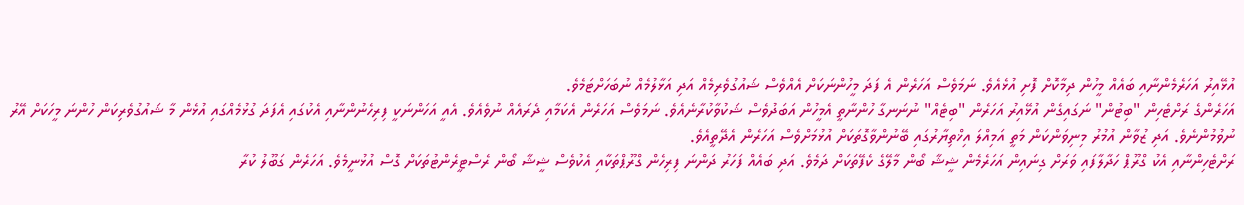އުޅޭއިރު އަހަރެމެންނާއި ބައެއް މީހުން ދިމާކޮށް ފޮށި އުޅެއެވެ. ނަމަވެސް އަހަރެން އެ ފަދަ މީހުންނަކަށް އެއްވެސް ޝައުގުވެރިމެއް އަދި އަޅާލުމެއް ނުބަހަށްޓަމެވެ.
އަހަރެންގެ ރަށްޓެހިން "ބިޓުން" ނަގައިގެން އުޅޭއިރު އަހަރެން "ބިޓެއް" ނުނަނގާ ހުންނާތީ އެމީހުން އަބަދުވެސް ޝަކުވާކުރާނެއެވެ. ނަމަވެސް އަހަރެން އެކަމާއި ދެރައެއް ނުވެއެވެ. އެއީ އަހަންނަކީ ފިރިހެނުންނާއި އެކުގައި އެފަދަ ގުޅުމެއްގައި އުޅެން މާ ޝައުގުވެރިކަން ހުންނަ މީހަކަށް އޭރު ނުވުމުންނެވެ. އަދި ޒުވާން އުމުރު މިނިވަންކަން މަތީ އަމިއްލަ އިޚްތިޔާރުގައި ބޭނުންވާގޮތަކަށް އުޅުމަށްވެސް އަހަރެން އެދޭތީއެވެ.
ރަށްޓެހިންނާއި އެކު ގްރޫޕް ހަދާލާފައި ވަރަށް ގިނައިން އަހަރެމެން ޝީޝާ ބޯން މާލޭގެ ކެފޭތަކަށް ދަމެވެ. އަދި ބައެއް ފަހަރު ދަންނަ ފިރިހެން ގްރޫޕްތަކާއި އެކުވެސް ޝީޝާ ބޯން ރެސްޓީރެންޓުތަކަށް ގޮސް އުޅުނީމެވެ. އަހަރެން ގަބޫލު ކުރާ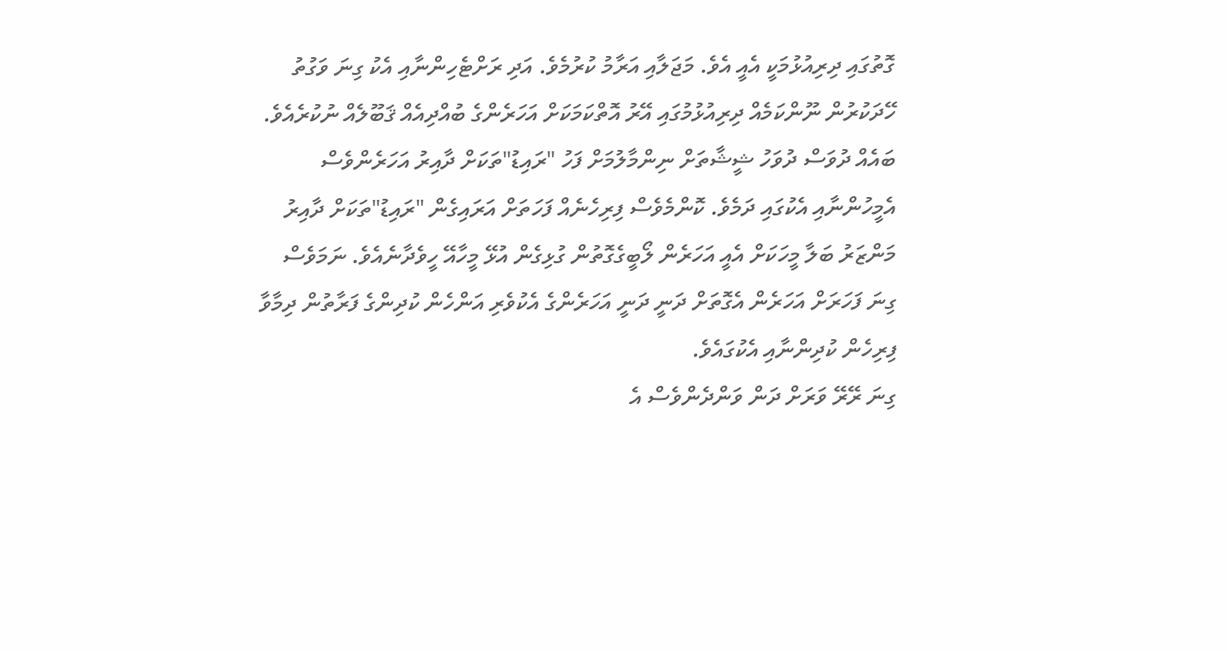ގޮތުގައި ދިރިއުޅުމަކީ އެއީ އެވެ. މަޖަލާއި އަރާމު ކުރުމެވެ. އަދި ރަށްޓެހިންނާއި އެކު ގިނަ ވަގުތު ހޭދަކުރުން ނޫންކަމެއް ދިރިއުޅުމުގައި އޭރު އޮތްކަމަކަށް އަހަރެންގެ ބުއްދިއެއް ޤަބޫލެއް ނުކުރެއެވެ.
ބައެއް ދުވަސް ދުވަހު ޝީޝާތަށް ނިންމާލުމަށް ފަހު "ރައިޑު"ތަކަށް ދާއިރު އަހަރެންވެސް އެމީހުންނާއި އެކުގައި ދަމެވެ. ކޮންމެވެސް ފިރިހެނެއް ފަހަތަށް އަރައިގެން "ރައިޑު"ތަކަށް ދާއިރު މަންޒަރު ބަލާ މީހަކަށް އެއީ އަހަރެން ލޯބީގެގޮތުން ގުޅިގެން އުޅޭ މީހާއޭ ހީވެދާނެއެވެ. ނަމަވެސް ގިނަ ފަހަރަށް އަހަރެން އެގޮތަށް ދަނީ ދަނީ އަހަރެންގެ އެކުވެރި އަންހެން ކުދިންގެ ފަރާތުން ދިމާވާ ފިރިހެން ކުދިންނާއި އެކުގައެވެ.
ގިނަ ރޭރޭ ވަރަށް ދަން ވަންދެންވެސް އެ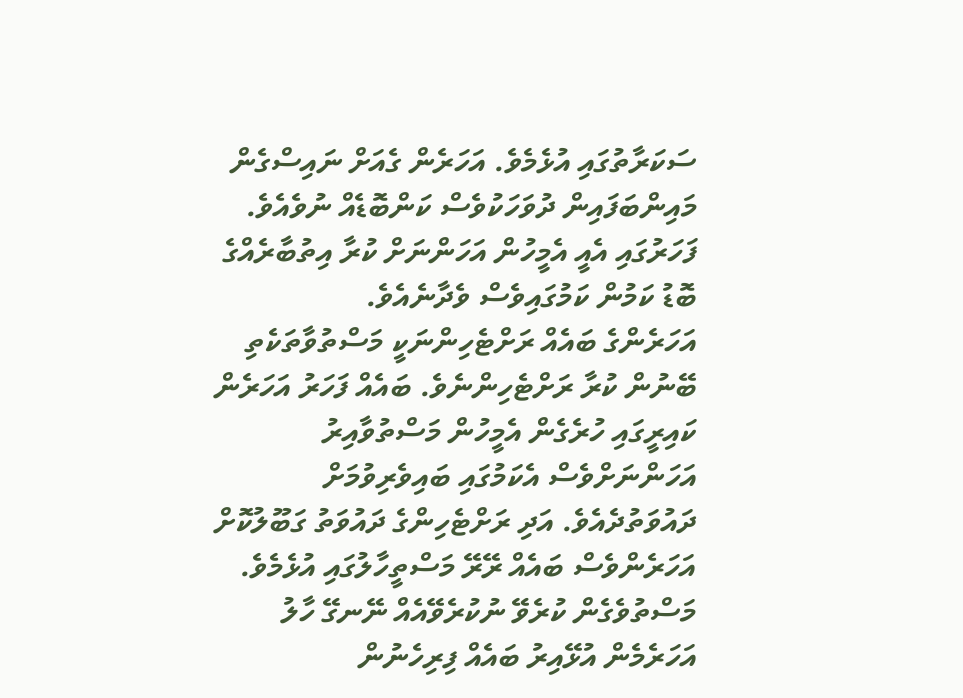ސަކަރާތުގައި އުޅެމެވެ. އަހަރެން ގެއަށް ނައިސްގެން މައިންބަފައިން ދުވަހަކުވެސް ކަންބޮޑެއް ނުވެއެވެ. ފަހަރުގައި އެއީ އެމީހުން އަހަންނަށް ކުރާ އިތުބާރެއްގެ ބޮޑު ކަމުން ކަމުގައިވެސް ވެދާނެއެވެ.
އަހަރެންގެ ބައެއް ރަށްޓެހިންނަކީ މަސްތުވާތަކެތި ބޭނުން ކުރާ ރަށްޓެހިންނެވެ. ބައެއް ފަހަރު އަހަރެން ކައިރީގައި ހުރެގެން އެމީހުން މަސްތުވާއިރު އަހަންނަށްވެސް އެކަމުގައި ބައިވެރިވުމަށް ދައުވަތުދެއެވެ. އަދި ރަށްޓެހިންގެ ދައުވަތު ގަބޫލުކޮށް އަހަރެންވެސް ބައެއް ރޭރޭ މަސްތީހާލުގައި އުޅެމެވެ. މަސްތުވެގެން ކުރެވޭ ނުކުރެވޭއެއް ނޭނގޭ ހާލު އަހަރެމެން އުޅޭއިރު ބައެއް ފިރިހެނުން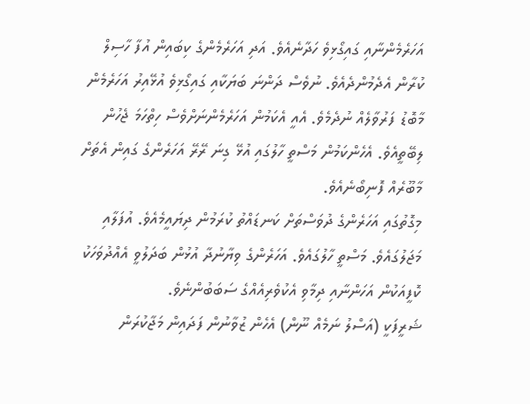އަހަރެމެންނާއި ގައިގޯޅިވެ ހަދާނެއެވެ. އަދި އަހަރެމެންގެ ކިބައިން އުފާ ހާސިލް ކުރާން އެދެމުންދެއެވެ. ނުވެސް ދަންނަ ބަޔަކާއި ގައިގޯޅިވެ އުޅޭއިރު އަހަރެމެން މާބޮޑު ފަރުވާލެއް ނުދެމެވެ. އެއީ އެކަމުން އަހަރެމެންނަށްވެސް ހިތްހަމަ ޖެހުން ލިބޭތީއެވެ. އެހެންކަމުން މަސްތީ ހާލުގައި އުޅޭ ގިނަ ރޭރޭ އަހަރެންގެ ގައިން އެތަށް މާބޫރެއް ފޮނިބޯނެއެވެ.
މިގޮތުގައި އަހަރެންގެ ދުވަސްތަށް ކަނޑައްތު ކުރަމުން ދިޔައީމެއެވެ. އުފަލާއި މަޖަލުގައެވެ. މަސްތީ ހާލުގައެވެ. އަހަރެންގެ ވިޔާނުދާ އުޅުން ބަދަލުވީ އެއްދުވަހަކު ކޮފީއަކުން އަހަންނާއި ދިމާވި އެކުވެރިއެއްގެ ސަބަބުންނެވެ.
ޝަރީފަކީ (އަސްލު ނަމެއް ނޫން) އެހެން ޒުވާނުން ފަދައިން މަޖާކުރަން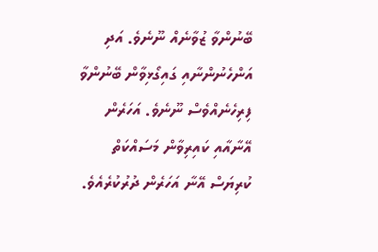ބޭނުންވާ ޒުވާނެއް ނޫނެވެ. އަދި އަންހެނުންނާއި ގައިގޯޅިވާން ބޭނުންވާ ފިރިހެނެއްވެސް ނޫނެވެ. އަހަރެން އޭނާއާއި ކައިރިވާން މަސައްކަތް ކުރިޔަސް އޭނާ އަހަރެން ދުރުކުރެއެވެ.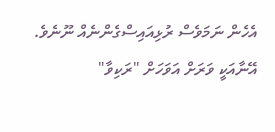އެހެން ނަމަވެސް ރުޅިއައިސްގެންނެއް ނޫނެވެ. އޭނާއަކީ ވަރަށް އަވަހަށް "ރަކިވާ"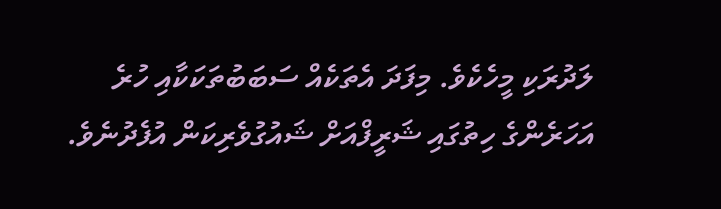ލަދުރަކި މީހެކެވެ. މިފަދަ އެތަކެއް ސަބަބުތަކަކާއި ހުރެ އަހަރެންގެ ހިތުގައި ޝަރީފްއަށް ޝައުގުވެރިކަން އުފެދުނެވެ.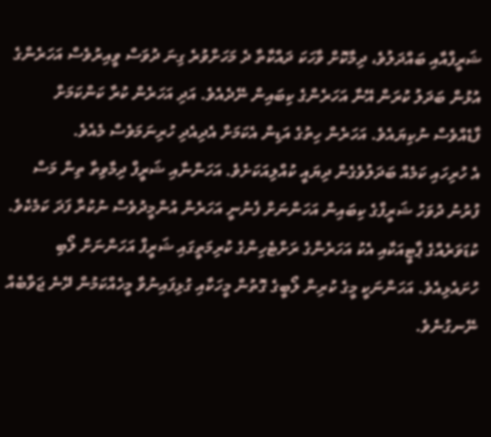ޝަރީފްއާއި ބައްދަލުވެ، ދިމާކޮށް ވާހަކަ ދައްކާތާ ދެ މަހަށްވުރެ ގިނަ ދުވަސް ވީއިރުވެސް އަހަރެންގެ އުޅުން ބަދަލު ކުރަން އޭނާ އަހަރެންގެ ކިބައިން ނޭދެއެވެ. އަދި އަހަރެން ކުރާ ކަންކަމަށް ފާޑެއްވެސް ނުކިޔައެވެ. އަހަރެން ހިތުގެ އަޑިން އެކަމަށް އެދިއެދި ހުރިނަމަވެސް މެއެވެ.
އެ ހުރިހައި ކަމެއް ބަދަލުވެގެން ދިޔައީ ކުއްލިއަކަށެވެ. އަހަންނާއި ޝަރީފް ދިމާވިތާ ތިން މަސް ފުރުނު ދުވަހު ޝަރީފްގެ ކިބައިން އަހަންނަށް ފެނުނީ އަހަރެން އުންމީދުވެސް ނުކުރާ ފަދަ ކަމެކެވެ.
ކުޑަވަރެއްގެ ޕާޓީއަކާއި އެކު އަހަރެންގެ ރަށްޓެހިންގެ ކުރިމަތީގައި ޝަރީފް އަހަންނަށް ލޯބި ހުށައެޅިއެވެ. އަހަންނަކީ މީގެ ކުރިން ލޯބީގެ ގޮތުން މީހަކާއި ގުޅިފައިނުވާ މީހެއްކަމުން ދޭނެ ޖަވާބެއް ނޭނގުނެވެ.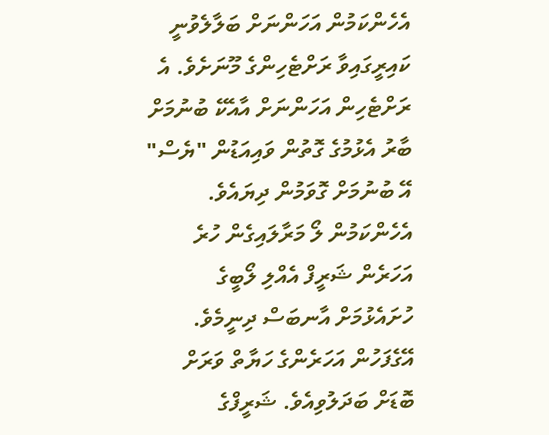އެހެންކަމުން އަހަންނަށް ބަލާލެވުނީ ކައިރީގައިވާ ރަށްޓެހިންގެ މޫނަށެވެ. އެ ރަށްޓެހިން އަހަންނަށް އާއެކޭ ބުނުމަށް ބާރު އެޅުމުގެ ގޮތުން ވައިއަޑުން "ޔެސް" އޭ ބުނުމަށް ގޮވަމުން ދިޔައެވެ. އެހެންކަމުން ލޯ މަރާލައިގެން ހުރެ އަހަރެން ޝަރީފް އެއްލި ލޯބީގެ ހުށައެޅުމަށް އާނބަސް ދިނީމެވެ.
އޭގެފަހުން އަހަރެންގެ ހަޔާތް ވަރަށް ބޮޑަށް ބަދަލުވިއެވެ. ޝަރީފްގެ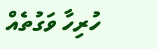ހުރިހާ ވަގުތެއް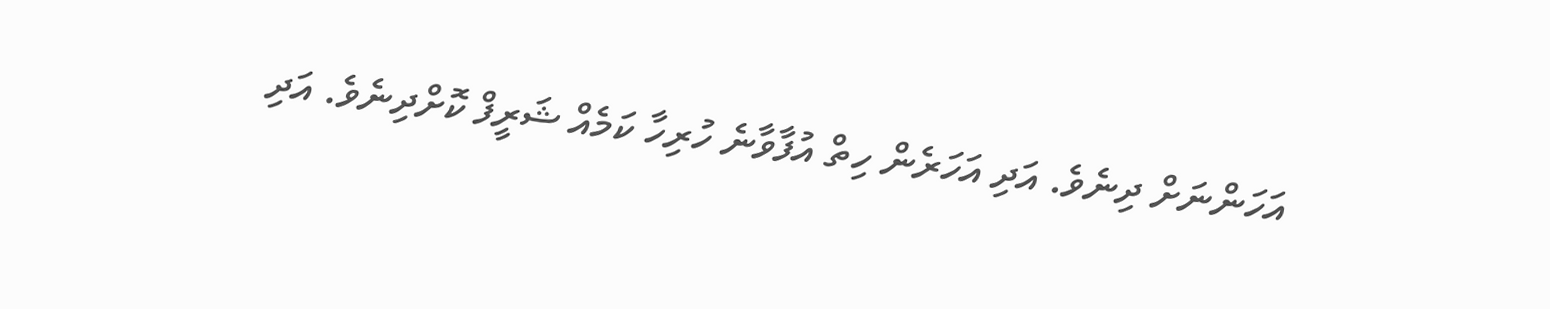އަހަންނަށް ދިނެވެ. އަދި އަހަރެން ހިތް އުފާވާނެ ހުރިހާ ކަމެއް ޝަރީފް ކޮށްދިނެވެ. އަދި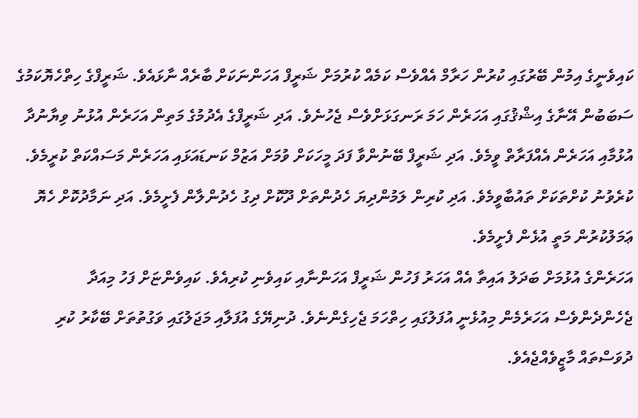ކައިވެނީގެ އިމުން ބޭރުގައި ކުރުން ހަރާމް އެއްވެސް ކަމެއް ކުރުމަށް ޝަރީފް އަހަންނަކަށް ބާރެއް ނާޅައެވެ. ޝަރީފްގެ ހިތްހެޔޮކަމުގެ ސަބަބުން އޭނާގެ އިޝްޤުގައި އަހަރެން ހަމަ ރަނގަޅަށްވެސް ޖެހުނެވެ. އަދި ޝަރީފްގެ އެދުމުގެ މަތިން އަހަރެން އުޅުނު ވިޔާނުދާ އުޅުމާއި އަހަރެން އެއްފަރާތް ވީމެވެ. އަދި ޝަރީފް ބޭނުންވާ ފަދަ މީހަކަށް ވުމަށް އަޒުމް ކަނޑައަޅައި އަހަރެން މަސައްކަތް ކުރީމެވެ. ކުރެވުނު ކުށްތަކަށް ތައުބާވީމެވެ. އަދި ކުރިން ލަމުންދިޔަ ހެދުންތަށް ދޫކޮށް ދިގު ހެދުންލާން ފެށީމެވެ. އަދި ނަމާދުކޮށް ހެޔޮ ޢަމަލުކުރުން މަތީ އުޅެން ފެށީމެވެ.
އަހަރެންގެ އުޅުމަށް ބަދަލު އައިތާ އެއް އަހަރު ފަހުން ޝަރީފް އަހަންނާއި ކައިވެނި ކުރިއެވެ. ކައިވެންޏަށް ފަހު މިއަދާ ޖެހެންދެންވެސް އަހަރެމެން މިއުޅެނީ އުފަލުގައި ހިތްހަމަ ޖެހިގެންނެވެ. ދުނިޔޭގެ އުފަލާއި މަޖަލުގައި ވަގުތުތަށް ބޭކާރު ކުރި ދުވަސްތައް މާޒީވެއްޖެއެވެ.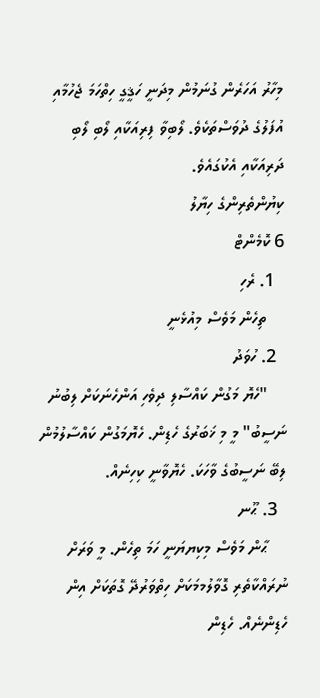މިހާރު އަހަރެން ގުނަމުން މިދަނީ ހަޤީގީ ހިތްހަމަ ޖެހުމާއި އުފަލުގެ ދުވަސްތަކެވެ. ލޯބިވާ ފިރިއަކާއި ލޯބި ލޯބި ދަރިއަކާއި އެކުގައެވެ.
ކިޔުންތެރިންގެ ހިޔާލު
6 ކޮމެންޓް
  1. ރެހި
    ތިހެން މަވެސް މިއުޅެނީ
  2. ހުވަދު
    "ހެޔޮ މަގުން ކައްސާލި ދިވެހި އަންހެނަކަށް ލިބުނު ނަސީބު" މީ މި ޚަބަރުގެ ހެޑިން. ހެޔޮމަގުން ކައްސާލުމުން ލިބޭ ނަސީބުގެ ވާހަކަ. ހެޔޮވާނީ ކިހިނެއް.
  3. ޙޫނ
    ޙާން މަވެސް މިކިޔޔަނީ ހަމަ ތިހެން. މީ ވަރަށް ނުރައްކާތެރި ގޮވާލުމމަކަށް ހިތްވަރުދޭ ގޮތަކަށް އިން ހެޑިންނެއް. ހެޑިން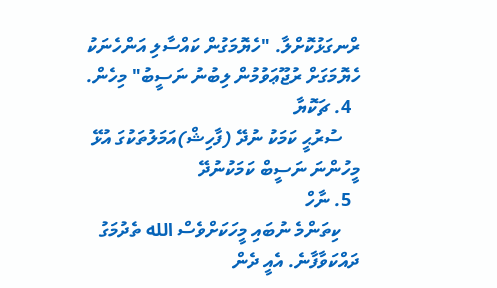ރްނގަޅުކޮށްލާ. "ހެޔޮމަގުން ކައްސާލި އަންހެނަކު ހެޔޮމަގަށް ރުޖޫޢަވުމުން ލިބުނު ނަސީބު" މިހެން.
  4. ޗަކޮޔާ
    ސުރުޙީ ކަމަކު ނުދޭ (ފާހިޝް)އަމަލުތަކުގަ އުޅޭ މީހުންނަ ނަސީބް ކަމަކުނުދޭ
  5. ނާހް
    ކިތަންމެ ނުބައި މީހަކަށްވެސް الله ތެދުމަގު ދައްކަވާފާނެ. އެއީ ދެން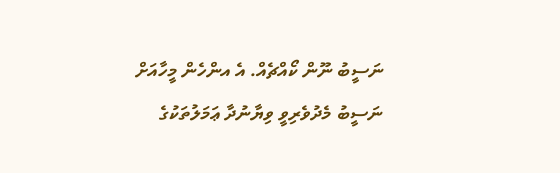ނަސީބު ނޫން ކޯއްޗެއް. އެ އންހެން މީހާއަށް ނަސީބު މެދުވެރިވީ ވިޔާނުދާ ޢަމަލުތަކުގެ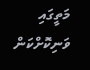މަތީގައި ވަނިކޮށްކަން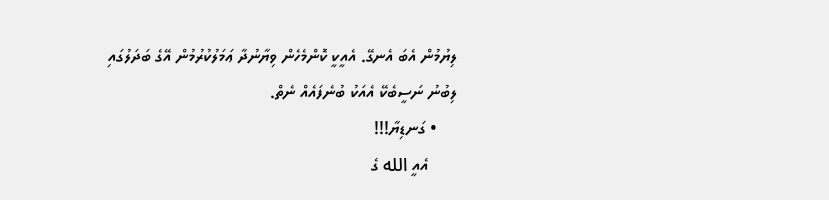ލިޔުމުން އެބަ އެނގޭ. އެއީކީ ކޮންމެހެން ވިޔާނުދާ ޢަމަލުކުރުމުން އޭގެ ބަދަލުގައި ލިބުނު ނަސީބެކޭ އެއަކު ބުނެފައެއް ނެތް.
    • ގަނޑިޔާ!!!
      އެއީ الله ގެ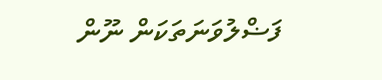ފަޟްލުވަނަތަކަން ނޫން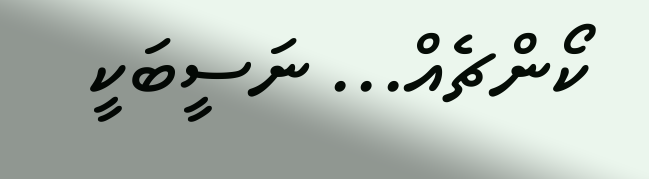ކޯންޗެއް... ނަސީބަކީ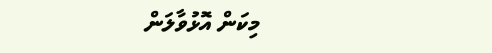މިކަން އޮޅުވާލަން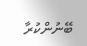ބޭނުންކުރާ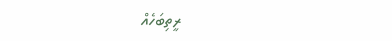ރީތިބަހެއް